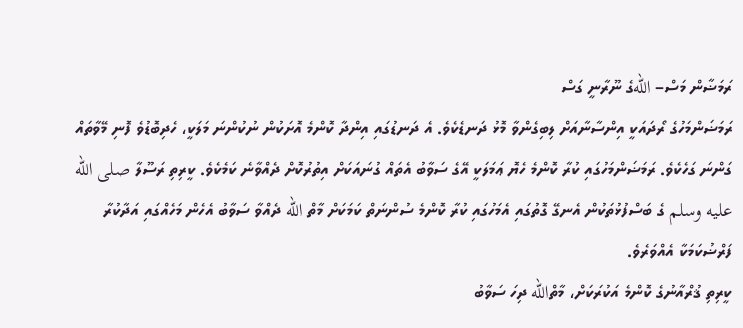ރަމަޟާން މަސް– اللهގެ ނޫރާނީ ގަސް
ރަމަޟަންމަހުގެ ރޯދައަކީ އިންސާނާއަށް ލިބިގެންވާ މޮޅު ދަނޑެކެވެ. އެ ދަނޑުގައި އިންދާ ކޮންމެ އޮށަކުން ނުކުންނަ މަލަކީ، ހެދިބޮޑުވެ ފޮނި މޭވާތައް ގަންނަ ގަހެކެވެ. ރަމަޟަންމަހުގައި ކުރާ ކޮންމެ ހެޔޮ ޢަމަލަކީ އޭގެ ސަވާބު އެތައް ގުނައަކަށް އިތުރުކޮށް ދެއްވާނެ ކަމެކެވެ. ކީރިތި ރަސޫލާ صلى الله عليه وسلم ގެ ބަސްފުޅުތަކުން އެނގޭ ގޮތުގައި އެމަހުގައި ކުރާ ކޮންމެ ސުންނަތް ކަމަކަށް މާތް الله ދެއްވާ ސަވާބު އެހެން މަހެއްގައި އަދާކުރާ ފަރްޟުކަމަކާ އެއްވަރެވެ.
ކީރިތި ޤުރްއާނުގެ ކޮންމެ އަކުރަކަށް، މާތްالله ދިހަ ސަވާބު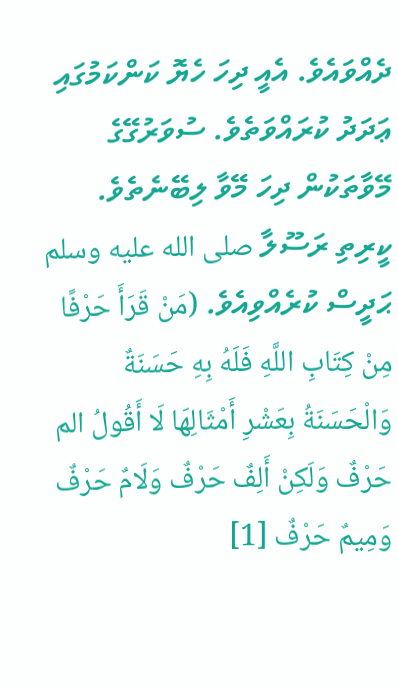ދެއްވައެވެ. އެއީ ދިހަ ހެޔޮ ކަންކަމުގައި ޢަދަދު ކުރައްވަތެވެ. ސުވަރުގޭގެ މޭވާތަކުން ދިހަ މޭވާ ލިބޭނެތެވެ. ކީރިތި ރަސޫލާ صلى الله عليه وسلم ޙަދީސް ކުރެއްވިއެވެ. (مَنْ قَرَأَ حَرْفًا مِنْ كِتَابِ اللَّهِ فَلَهُ بِهِ حَسَنَةٌ وَالْحَسَنَةُ بِعَشْرِ أَمْثَالِهَا لَا أَقُولُ الم حَرْفٌ وَلَكِنْ أَلِفٌ حَرْفٌ وَلَامٌ حَرْفٌ وَمِيمٌ حَرْفٌ [1]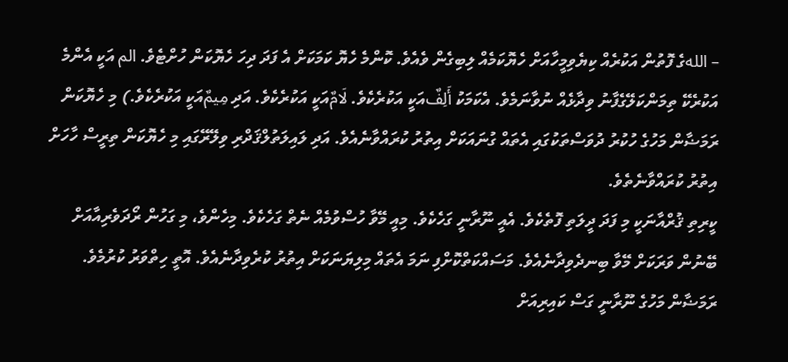– اللهގެ ފޮތުން އަކުރެއް ކިޔެވިމީހާއަށް ހެޔޮކަމެއް ލިބިގެން ވެއެވެ. ކޮންމެ ހެޔޮ ކަމަކަށް އެ ފަދަ ދިހަ ހެޔޮކަން ހުށްޓެވެ. الم އަކީ އެންމެ އަކުރެކޭ ތިމަންކަލޭގެފާނު ވިދާޅެއް ނުވާނަމެވެ. އެކަމަކު أَلِفٌއަކީ އަކުރެކެވެ. لَامٌއަކީ އަކުރެކެވެ. އަދި مِيمٌއަކީ އަކުރެކެވެ.) މި ހެޔޮކަން ރަމަޟާން މަހުގެ ހުކުރު ދުވަސްތަކުގައި އެތައް ގުނައަކަށް އިތުރު ކުރައްވާނެއެވެ. އަދި ލައިލަތުލްޤަދްރި ވިލޭރޭގައި މި ހެޔޮކަން ތިރީސް ހާހަށް އިތުރު ކުރައްވާނެތެވެ.
ކީރިތި ޤުރްއާނަކީ މި ފަދަ ދީލަތި ފޮތެކެވެ. އެއީ ނޫރާނީ ގަހެކެވެ. މިއީ މޭވާ ހުސްވުމެއް ނެތް ގަހެކެވެ. މިހެންވެ، މި ގަހުން ރޯދަވެރިއާއަށް  ބޭނުން ވަރަކަށް މޭވާ ބިނދެވިދާނެއެވެ. މަސައްކަތްކޮށްފި ނަމަ އެތައް މިލިޔަނަކަށް އިތުރު ކުރެވިދާނެއެވެ. އޮތީ ހިތްވަރު ކުރުމެވެ. ރަމަޟާން މަހުގެ ނޫރާނީ ގަސް ކައިރިއަށް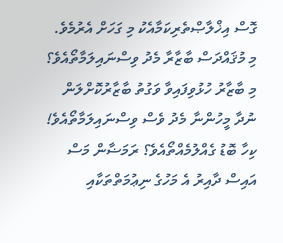ގޮސް އިޚްލާޞްތެރިކަމާއެކު މި ގަހަށް އެރުމެވެ.
މި މުޤައްދަސް ބާޒާރާ މެދު ވިސްނައިލަމާތޯއެވެ؟ މި ބާޒާރު ހުޅުވިފައިވާ ވަގުތު ބާޒާރުކޮށްލަން ނުދާ މީހުންނާ މެދު ވެސް ވިސްނައިލަމާތޯއެވެ! ކިހާ ބޮޑު ގެއްލުމެއްތޯއެވެ؟ ރަމަޟާން މަސް އައިސް ދާއިރު އެ މަހުގެ ނިޢުމަތްތަކާއި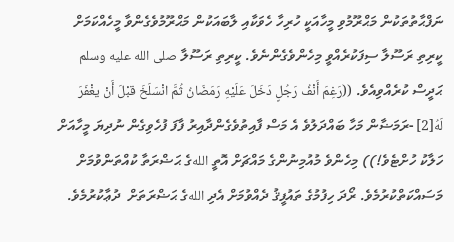ނަފްޙާތުތަކުން މަޙްރޫމުވި މީހާއަކީ ހުރިހާ ހެވަކާއި ލާބައަކުން މަޙްރޫމުވެގެންވާ މީހެއްކަމަށް ކީރިތި ރަސޫލާ ސިފަކުރެއްވީ މިހެންވެގެންނެވެ. ކީރިތި ރަސޫލާ صلى الله عليه وسلم ޙަދީސް ކުރެއްވިއެވެ. ((رَغِمَ أَنْفُ رَجُلٍ دَخَلَ عَلَيْهِ رَمَضَانُ ثُمَّ انْسَلَخَ قبْلَ أَنْ يغْفَرَ لَهُ[2] -ރަމަޟާން މަހާ ބައްދަލުވެ އެ މަސް ފާއިތުވެގެންދާއިރު ފާފަ ފުހެވިގެން ނުދިޔަ މީހާއަށް ހަލާކު ހުށްޓެވެ!)) މިހެންވެ މުއުމިނުންގެ މައްޗަށް އޮތީ اللهގެ ޙަޟްރަތާ ކުއްތަންވުމަށް މަސައްކަތްކުރުމެވެ. ރޯދަ ހިފުމުގެ ތައުފީޤު ދެއްވުމަށް އެދި اللهގެ ޙަޟްރަތަށް  ދުޢާކުރުމެވެ.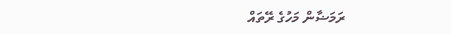ރަމަޟާން މަހުގެ ރޭތައް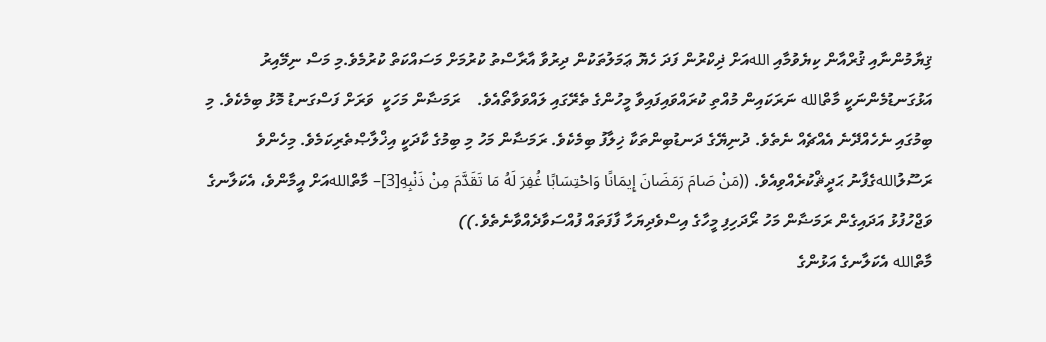ޤިޔާމުންނާއި ޤުރްއާން ކިޔެވުމާއި اللهއަށް ޛިކްރުން ފަދަ ހެޔޮ ޢަމަލުތަކުން ދިރުވާ އާރާސްތު ކުރުމަށް މަސައްކަތް ކުރުމެވެ.މި މަސް ނިމޭއިރު އަޅުގަނޑުމެންނަކީ މާތްالله ނަރަކައިން މުއްތި ކުރައްވައިފައިވާ މީހުންގެ ތެރޭގައި ލައްވަވާތޯއެވެ.    ރަމަޟާން މަހަކީ  ވަރަށް ފަސްގަނޑު މޮޅު ބިމެކެވެ. މި ބިމުގައި ނެހެއްދޭނެ އެއްޗެއް ނެތެވެ. ދުނިޔޭގެ ދަނޑުބިންތަކާ ޚިލާފު ބިމެކެވެ. ރަމަޟާން މަހު މި ބިމުގެ ކާދަކީ އިޚްލާޞްތެރިކަމެވެ. މިހެންވެ ރަސޫލުاللهގެފާނު ޙަދީޘްކުރެއްވިއެވެ. ((مَنْ صَامَ رَمَضَانَ إِيمَانًا وَاحْتِسَابًا غُفِرَ لَهُ مَا تَقَدَّمَ مِنْ ذَنْبِهِ[3]– މާތްاللهއަށް އީމާންވެ، އެކަލާނގެ ވަޖްހުފުޅު އަދައިގެން ރަމަޟާން މަހު ރޯދަހިފި މީހާގެ އިސްވެދިޔަހާ ފާފަތައް ފުއްސަވާދެއްވާނެތެވެ.))
މާތްالله އެކަލާނގެ އަޅުންގެ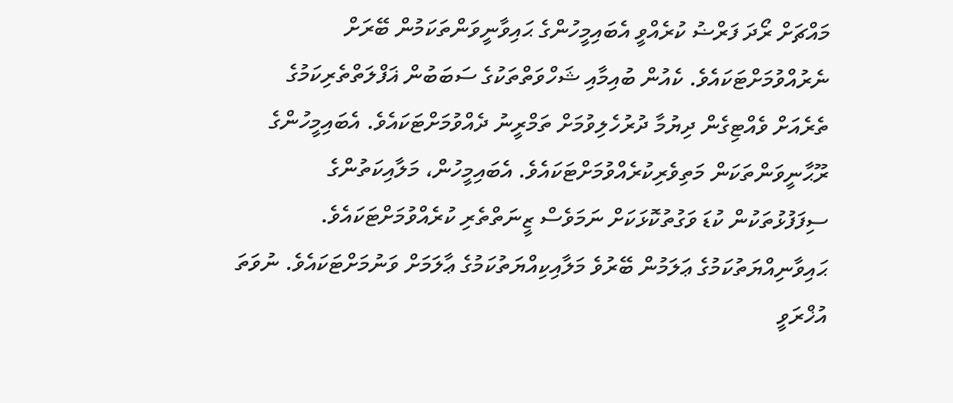މައްޗަށް ރޯދަ ފަރްޟު ކުރެއްވީ އެބައިމީހުންގެ ޙައިވާނީވަންތަކަމުން ބޭރަށް ނެރުއްވުމަށްޓަކައެވެ. ކެއުން ބުއިމާއި ޝަހްވަތްތަކުގެ ސަބަބުން ޣަފްލަތްތެރިކަމުގެ ތެރެއަށް ވެއްޓިގެން ދިޔުމާ ދުރުހެލިވުމަށް ތަމްރީނު ދެއްވުމަށްޓަކައެވެ. އެބައިމީހުންގެ ރޫޙާނީވަންތަކަން މަތިވެރިކުރެއްވުމަށްޓަކައެވެ. އެބައިމީހުން، މަލާއިކަތުންގެ ސިފަފުޅުތަކުން ކުޑަ ވަގުތުކޮޅަކަށް ނަމަވެސް ޒީނަތްތެރި ކުރެއްވުމަށްޓަކައެވެ. ޙައިވާނިއްޔަތުކަމުގެ ޢަލަމުން ބޭރުވެ މަލާއިކިއްޔަތުކަމުގެ ޢާލަމަށް ވަނުމަށްޓަކައެވެ. ނުވަތަ އުޚްރަވީ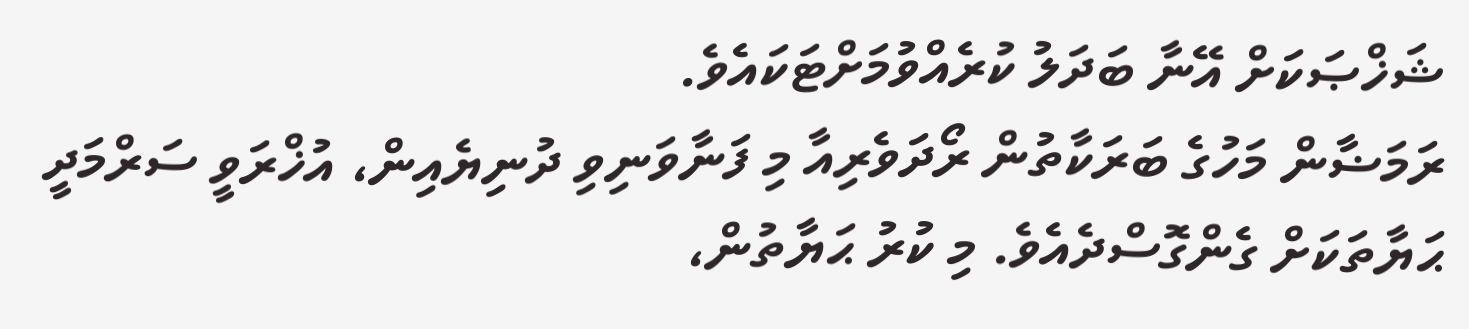ޝަޚްޞަކަށް އޭނާ ބަދަލު ކުރެއްވުމަށްޓަކައެވެ.
ރަމަޟާން މަހުގެ ބަރަކާތުން ރޯދަވެރިއާ މި ފަނާވަނިވި ދުނިޔެއިން، އުޚްރަވީ ސަރްމަދީ ޙަޔާތަކަށް ގެންގޮސްދެއެވެ. މި ކުރު ޙަޔާތުން،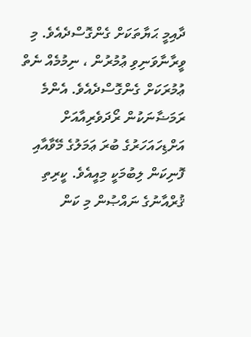ދާއިމީ ޙަޔާތަކަށް ގެންގޮސްދެއެވެ. މި ވީރާނާވަނިވި ޢުމުރުން ، ނިމުމެއް ނެތް ޢުމުރަކަށް ގެންގޮސްދެއެވެ. އެންމެ ރަމަޟާނަކުން ރޯދަވެރިއާއަށް އަށްޑިހައަހަރުގެ ބުރަ ޢަމަލުގެ މޭވާއާއި ފޮނިކަން ލިބުމަކީ މިއީއެވެ. ކީރިތި ޤުރްއާނުގެ ނައްޞުން މި ކަން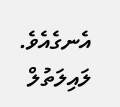އެނގެއެވެ. ލައިލަތުލް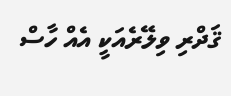ޤަދްރި ވިލޭރެއަކީ އެއް ހާސް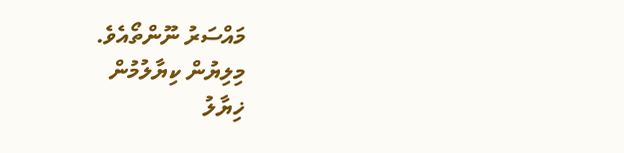މައްސަރު ނޫންތޯއެވެ.
މިލިޔުން ކިޔާލުމުން
ޚިޔާލު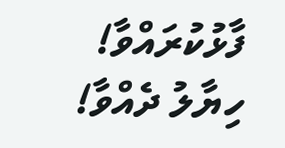ފާޅުކުރައްވާ!
ހިޔާލު ދެއްވާ!